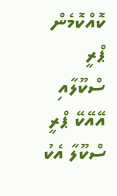ކޮއްކޮމެން ޕްރީ ސްކޫލާއި އޭއޭކޭ ޕްރީ ސްކޫލާ އެކު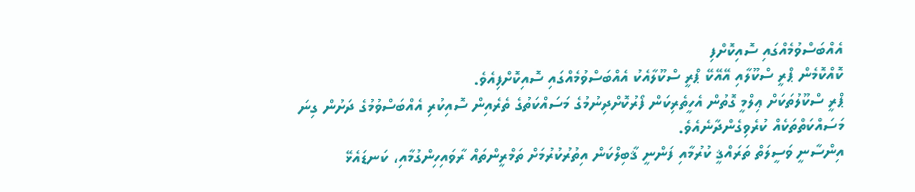އެއްބަސްވުމެއްގައި ސޮއިކޮށްފި
ކޮއްކޮމެން ޕްރީ ސްކޫލާއި އޭއޭކޭ ޕްރީ ސްކޫލާއެކު އެއްބަސްވުމެއްގައި ސޮއިކޮށްފިއެވެ.
ޕްރީ ސްކޫލުތަކަށް ޢިލްމީ ގޮތުން އެހީތެރިކަން ފޯރުކޮށްދިނުމުގެ މަސައްކަތުގެ ތެރެއިން ސޮއިކުރި އެއްބަސްވުމުގެ ދަށުން ގިނަ މަސައްކަތްތަކެއް ކުރެވިގެންދާނެއެވެ.
އިންސާނީ ވަސީލަތް ތަރައްޤީ ކުރުމާއި ފަންނީ ޤާބިލްކަން އިތުރުކުރުމަށް ތަމްރީންތައް ރާވައިހިންގުމާއި، ކަނޑައެޅޭ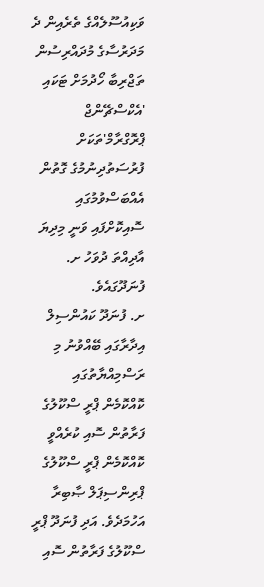ވަކިއުސޫލެއްގެ ތެރެއިން ދެ މަދަރުސާގެ މުދައްރިސުން ތަޖްރިބާ ހޯދުމަށް ޓަކައި 'އެކްސްޗޭންޖް ޕްރޮގްރާމް'ތަކަށް ފުރުސަތުދިނުމުގެ ގޮތުން އެއްބަސްވުމުގައި ސޮއިކޮށްފައި ވަނީ މިދިޔަ އާދިއްތަ ދުވަހު ށ. ފުނަދޫގައެވެ.
ށ. ފުނަދޫ ކައުންސިލް އިދާރާގައި ބޭއްވުނު މި ރަސްމިއްޔާތުގައި ކޮއްކޮމެން ޕްރީ ސްކޫލުގެ ފަރާތުން ސޮއި ކުރެއްވީ ކޮއްކޮމެން ޕްރީ ސްކޫލުގެ ޕްރިންސިޕަލް ޞާބިރާ އަހުމަދެވެ. އަދި ފުނަދޫ ޕްރީ ސްކޫލުގެ ފަރާތުން ސޮއި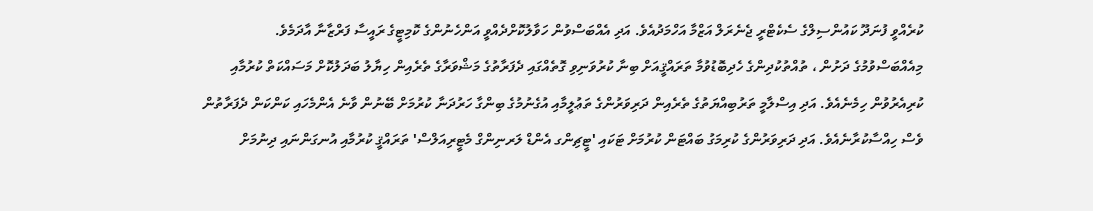ކުރެއްވީ ފުނަދޫ ކައުންސިލްގެ ސެކެޓްރީ ޖެނެރަލް އަޒްމާ އަހްމަދުއެވެ. އަދި އެއްބަސްވުން ހަވާލުކޮށްދެއްވީ އަންހެނުންގެ ކޮމިޓީގެ ރައީސާ ފަރްޒާނާ އާދަމެވެ.
މިއެއްބަސްވުމުގެ ދަށުން ، ތުއްތުކުދިންގެ ހެދިބޮޑުވުމާ ތަރައްޤީއަށް ބިނާ ކުރުވަނިވި ގޮތެއްގައި ދެފަރާތުގެ މަޝްވަރާގެ ތެރެއިން ހިޔާލު ބަދަލުކޮށް މަސައްކަތް ކުރުމާއި ކުރިއެރުވުން ހިމެނެއެވެ. އަދި އިސްލާމީ ތަރުބިއްޔަތުގެ ތެރެއިން ދަރިވަރުންގެ ތަޢުލީމާއި އުގެނުމުގެ ބިންގާ ހަރުދަނާ ކުރުމަށް ބޭނުން ވާނެ އެންމެހައި ކަންކަން ދެފަރާތުން ވެސް ހިއްސާކުރާނެއެވެ. އަދި ދަރިވަރުންގެ ކުރިމަގު ބައްޓަން ކުރުމަށް ޓަކައި 'ޓީޗިންގ އެންޑް ލަރނިންގް މެޓީރިއަލްސް' ތަރައްޤީ ކުރުމާއި އުނގަންނައި ދިނުމަށް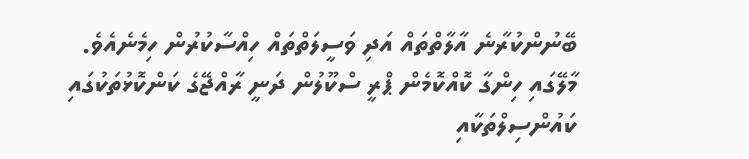ބޭނުންކުރާނެ އާލާތްތައް އަދި ވަސީލަތްތައް ހިއްސާކުރުން ހިމެނެއެވެ.
މާލޭގައި ހިންގާ ކޮއްކޮމެން ޕްރީ ސްކޫލުން ދަނީ ރާއްޖޭގެ ކަންކޮޅުތަކުގައި ކައުންސިލްތަކާއި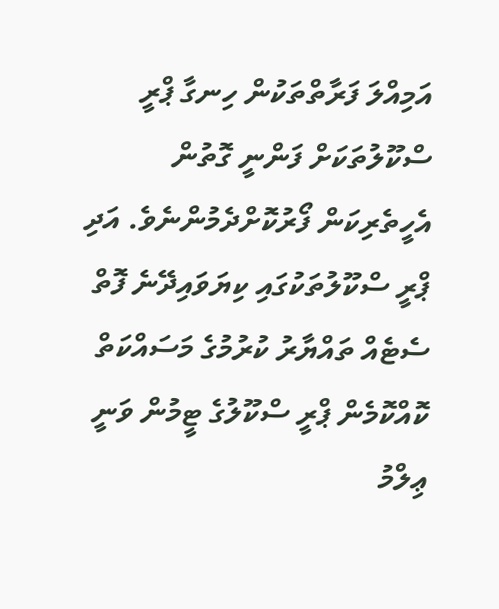އަމިއްލަ ފަރާތްތަކުން ހިނގާ ޕްރީ ސްކޫލުތަކަށް ފަންނީ ގޮތުން އެހީތެރިކަން ފޯރުކޮށްދެމުންނެވެ. އަދި ޕްރީ ސްކޫލުތަކުގައި ކިޔަވައިދޭނެ ފޮތް ސެޓެއް ތައްޔާރު ކުރުމުގެ މަސައްކަތް ކޮއްކޮމެން ޕްރީ ސްކޫލުގެ ޓީމުން ވަނީ ޢިލްމު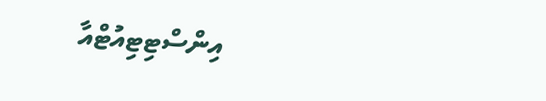އިންސްޓިޓިއުޓްއާ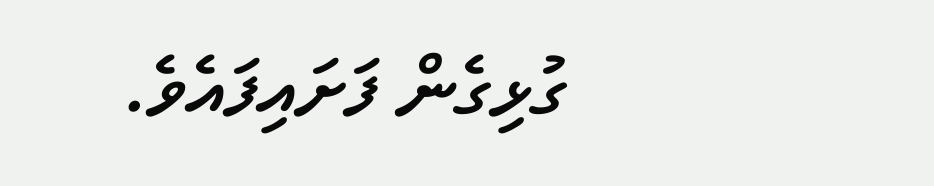ގުޅިގެން ފަށައިފައެވެ.